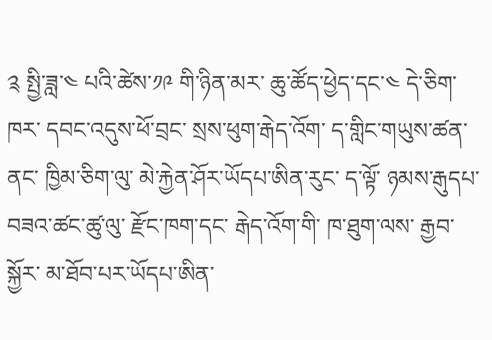༉ སྤྱི་ཟླ་༤ པའི་ཚེས་༡༩ གི་ཉིན་མར་ ཆུ་ཚོད་ཕྱེད་དང་༤ དེ་ཅིག་ཁར་ དབང་འདུས་ཕོ་བྲང་ སྲས་ཕུག་རྒེད་འོག་ ད་གླིང་གཡུས་ཚན་ནང་ ཁྱིམ་ཅིག་ལུ་ མེ་རྐྱེན་ཤོར་ཡོདཔ་ཨིན་རུང་ ད་ལྟོ་ ཉམས་རྒུདཔ་བཟའ་ཚང་ཚུ་ལུ་ རྫོང་ཁག་དང་ རྒེད་འོག་གི་ ཁ་ཐུག་ལས་ རྒྱབ་སྐྱོར་ མ་ཐོབ་པར་ཡོདཔ་ཨིན་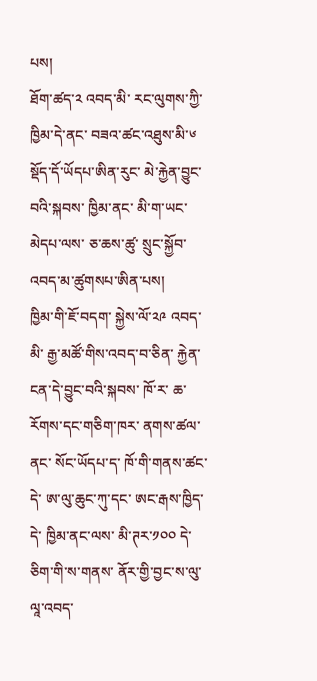པས།
ཐོག་ཚད་༢ འབད་མི་ རང་ལུགས་ཀྱི་ཁྱིམ་དེ་ནང་ བཟའ་ཚང་འཐུས་མི་༦ སྡོད་དོ་ཡོདཔ་ཨིན་རུང་ མེ་རྐྱེན་བྱུང་བའི་སྐབས་ ཁྱིམ་ནང་ མི་ག་ཡང་མེདཔ་ལས་ ཅ་ཆས་ཚུ་ སྲུང་སྐྱོབ་འབད་མ་ཚུགསཔ་ཨིན་པས།
ཁྱིམ་གི་ཇོ་བདག་ སྐྱེས་ལོ་༢༩ འབད་མི་ རྒྱ་མཚོ་གིས་འབད་བ་ཅིན་ རྐྱེན་ངན་དེ་བྱུང་བའི་སྐབས་ ཁོ་ར་ ཆ་རོགས་དང་གཅིག་ཁར་ ནགས་ཚལ་ནང་ སོང་ཡོདཔ་ད་ ཁོ་གི་གནས་ཚང་དེ་ ཨ་ལུ་ཆུང་ཀུ་དང་ ཨང་རྒས་ཁྱིད་དེ་ ཁྱིམ་ནང་ལས་ མི་ཊར་༡༠༠ དེ་ཅིག་གི་ས་གནས་ ནོར་གྱི་བྱང་ས་ལུ་ ལཱ་འབད་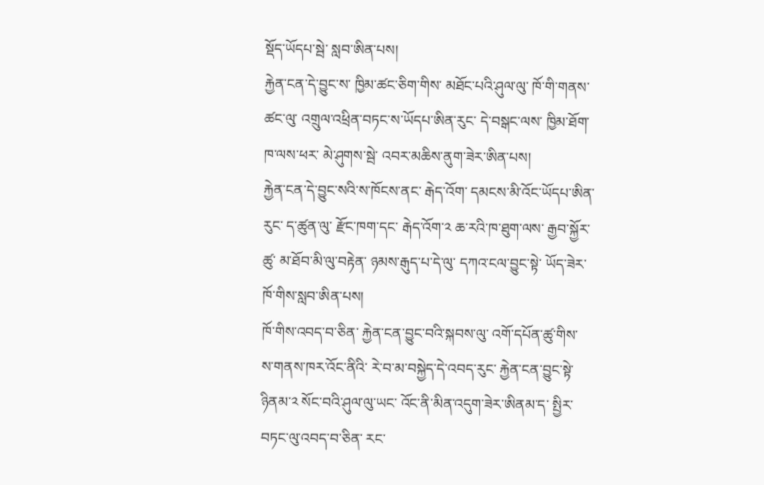སྡོད་ཡོདཔ་སྦེ་ སླབ་ཨིན་པས།
རྐྱེན་ངན་དེ་བྱུང་ས་ ཁྱིམ་ཚང་ཅིག་གིས་ མཐོང་པའི་ཤུལ་ལུ་ ཁོ་གི་གནས་ཚང་ལུ་ འགྲུལ་འཕྲིན་བཏང་ས་ཡོདཔ་ཨིན་རུང་ དེ་བསྒང་ལས་ ཁྱིམ་ཐོག་ཁ་ལས་ཕར་ མེ་ཤུགས་སྦེ་ འབར་མཆིས་ནུག་ཟེར་ཨིན་པས།
རྐྱེན་ངན་དེ་བྱུང་སའི་ས་ཁོངས་ནང་ རྒེད་འོག་ དམངས་མི་འོང་ཡོདཔ་ཨིན་རུང་ ད་ཚུན་ལུ་ རྫོང་ཁག་དང་ རྒེད་འོག་༢ ཆ་རའི་ཁ་ཐུག་ལས་ རྒྱབ་སྐྱོར་ཚུ་ མ་ཐོབ་མི་ལུ་བརྟེན་ ཉམས་རྒུད་པ་དེ་ལུ་ དཀའ་ངལ་བྱུང་སྟེ་ ཡོད་ཟེར་ ཁོ་གིས་སླབ་ཨིན་པས།
ཁོ་གིས་འབད་བ་ཅིན་ རྐྱེན་ངན་བྱུང་བའི་སྐབས་ལུ་ འགོ་དཔོན་ཚུ་གིས་ ས་གནས་ཁར་འོང་ནིའི་ རེ་བ་མ་བསྐྱེད་དེ་འབད་རུང་ རྐྱེན་ངན་བྱུང་སྟེ་ ཉིནམ་༢ སོང་བའི་ཤུལ་ལུ་ཡང་ འོང་ནི་མིན་འདུག་ཟེར་ཨིནམ་ད་ སྤྱིར་བཏང་ལུ་འབད་བ་ཅིན་ རང་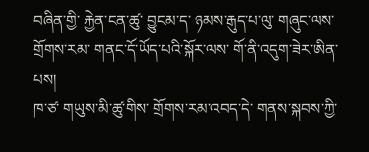བཞིན་གྱི་ རྐྱེན་ངན་ཚུ་ བྱུངམ་ད་ ཉམས་རྒུད་པ་ལུ་ གཞུང་ལས་གྲོགས་རམ་ གནང་དོ་ཡོད་པའི་སྐོར་ལས་ གོ་ནི་འདུག་ཟེར་ཨིན་པས།
ཁ་ཙ་ གཡུས་མི་ཚུ་གིས་ གྲོགས་རམ་འབད་དེ་ གནས་སྐབས་ཀྱི་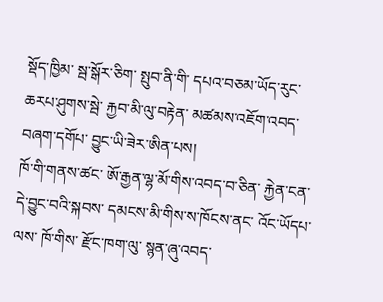སྡོད་ཁྱིམ་ སྦ་སྒོར་ཅིག་ སྤུབ་ནི་གི་ དཔའ་བཅམ་ཡོད་རུང་ ཆརཔ་ཤུགས་སྦེ་ རྐྱབ་མི་ལུ་བརྟེན་ མཚམས་འཇོག་འབད་བཞག་དགོཔ་ བྱུང་ཡི་ཟེར་ཨིན་པས།
ཁོ་གི་གནས་ཚང་ ཨོ་རྒྱན་ལྷ་མོ་གིས་འབད་བ་ཅིན་ རྐྱེན་ངན་དེ་བྱུང་བའི་སྐབས་ དམངས་མི་གིས་ས་ཁོངས་ནང་ འོང་ཡོདཔ་ལས་ ཁོ་གིས་ རྫོང་ཁག་ལུ་ སྙན་ཞུ་འབད་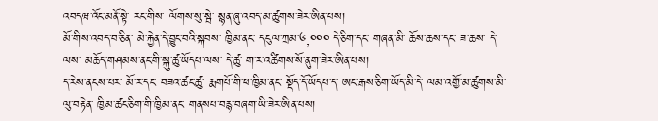འབདཝ་འོང་མནོ་སྟེ་ རང་གིས་ ལོགས་སུ་སྦེ་ སྙན་ཞུ་འབད་མ་ཚུགས་ཟེར་ཨིན་པས།
མོ་གིས་འབད་བ་ཅིན་ མེ་རྐྱེན་དེ་བྱུང་བའི་སྐབས་ ཁྱིམ་ནང་ དངུལ་ཀྲམ་༦,༠༠༠ དེ་ཅིག་དང་ གཞན་མི་ ཆོས་ཆས་དང་ ཟ་ཆས་ དེ་ལས་ མཆོད་གཤམས་ནང་གི་སྐུ་ཚུ་ཡོདཔ་ལས་ དེ་ཚུ་ ག་ར་འཚིགས་སོ་ནུག་ཟེར་ཨིན་པས།
ད་རེས་ནངས་པར་ མོ་ར་དང་ བཟའ་ཚང་ཚུ་ རྨགཔོ་གི་ཕ་ཁྱིམ་ནང་ སྡོད་དོ་ཡོདཔ་ད་ ཨང་རྒས་ཅིག་ཡོད་མི་དེ་ ལམ་འགྱོ་མ་ཚུགས་མི་ལུ་བརྟེན་ ཁྱིམ་ཚང་ཅིག་གི་ཁྱིམ་ནང་ གནསཔ་བརྙ་བཞག་ཡི་ཟེར་ཨིན་པས།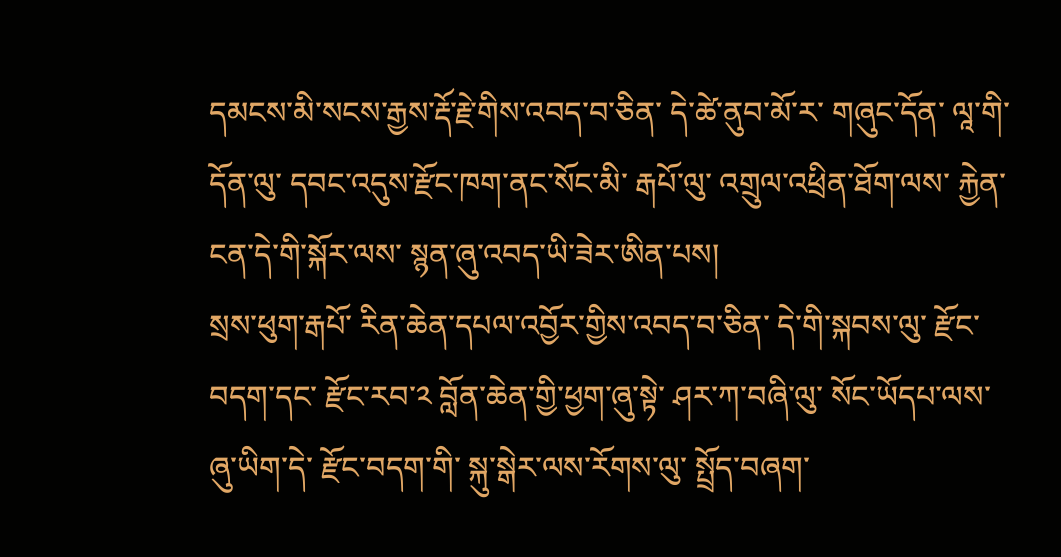དམངས་མི་སངས་རྒྱས་རྡོ་རྗེ་གིས་འབད་བ་ཅིན་ དེ་ཚེ་ནུབ་མོ་ར་ གཞུང་དོན་ ལཱ་གི་དོན་ལུ་ དབང་འདུས་རྫོང་ཁག་ནང་སོང་མི་ རྒཔོ་ལུ་ འགྲུལ་འཕྲིན་ཐོག་ལས་ རྐྱེན་ངན་དེ་གི་སྐོར་ལས་ སྙན་ཞུ་འབད་ཡི་ཟེར་ཨིན་པས།
སྲས་ཕུག་རྒཔོ་ རིན་ཆེན་དཔལ་འབྱོར་གྱིས་འབད་བ་ཅིན་ དེ་གི་སྐབས་ལུ་ རྫོང་བདག་དང་ རྫོང་རབ་༢ བློན་ཆེན་གྱི་ཕྱག་ཞུ་སྟེ་ ཤར་ཀ་བཞི་ལུ་ སོང་ཡོདཔ་ལས་ ཞུ་ཡིག་དེ་ རྫོང་བདག་གི་ སྐུ་སྒེར་ལས་རོགས་ལུ་ སྤྲོད་བཞག་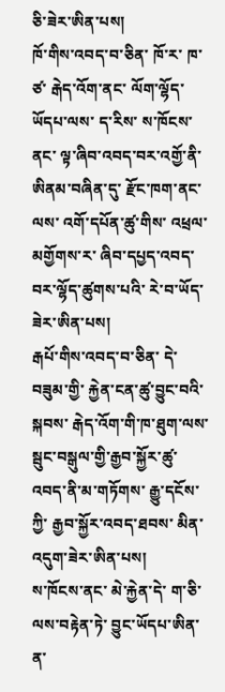ཅི་ཟེར་ཨིན་པས།
ཁོ་གིས་འབད་བ་ཅིན་ ཁོ་ར་ ཁ་ཙ་ རྒེད་འོག་ནང་ ལོག་ལྷོད་ཡོདཔ་ལས་ ད་རིས་ ས་ཁོངས་ནང་ ལྟ་ཞིབ་འབད་བར་འགྱོ་ནི་ཨིནམ་བཞིན་དུ་ རྫོང་ཁག་ནང་ལས་ འགོ་དཔོན་ཚུ་གིས་ འཕྲལ་མགྱོགས་ར་ ཞིབ་དཔྱད་འབད་བར་ལྷོད་ཚུགས་པའི་ རེ་བ་ཡོད་ཟེར་ཨིན་པས།
རྒཔོ་གིས་འབད་བ་ཅིན་ དེ་བཟུམ་གྱི་ རྐྱེན་ངན་ཚུ་བྱུང་བའི་སྐབས་ རྒེད་འོག་གི་ཁ་ཐུག་ལས་ སྦུང་བསྒུལ་གྱི་རྒྱབ་སྐྱོར་ཚུ་ འབད་ནི་མ་གཏོགས་ རྒྱུ་དངོས་ཀྱི་ རྒྱབ་སྐྱོར་འབད་ཐབས་ མིན་འདུག་ཟེར་ཨིན་པས།
ས་ཁོངས་ནང་ མེ་རྐྱེན་དེ་ ག་ཅི་ལས་བརྟེན་ཏེ་ བྱུང་ཡོདཔ་ཨིན་ན་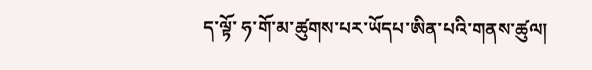ད་ལྟོ་ ཧ་གོ་མ་ཚུགས་པར་ཡོདཔ་ཨིན་པའི་གནས་ཚུལ།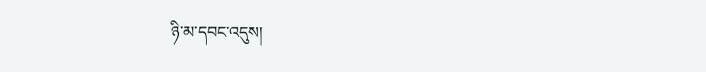ཉི་མ་དབང་འདུས།